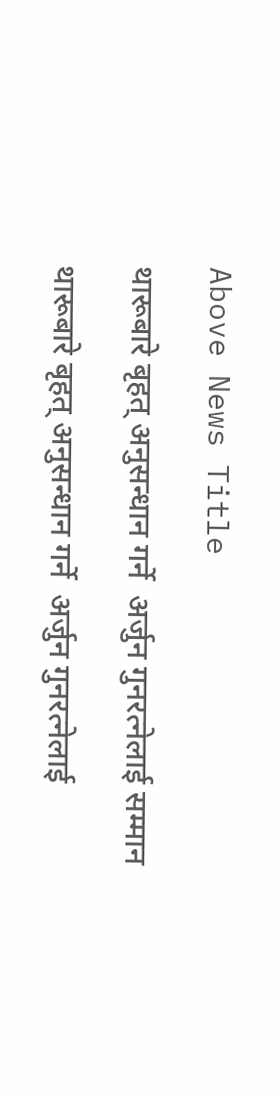Above News Title

थारूबारे बृहत् अनुसन्धान गर्ने  अर्जुन गुनरत्नेलाई सम्मान

थारूबारे बृहत् अनुसन्धान गर्ने  अर्जुन गुनरत्नेलाई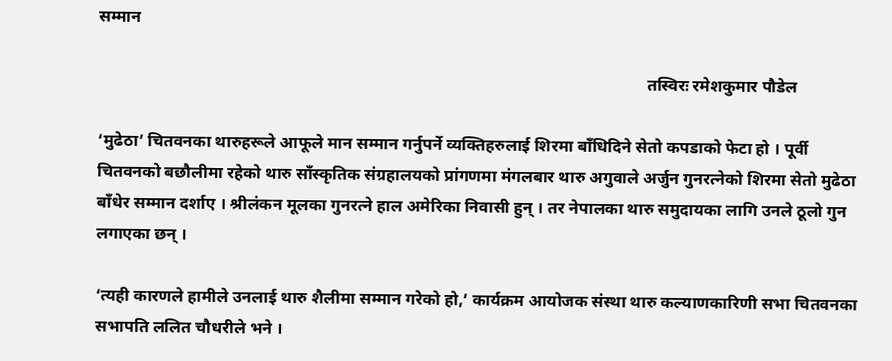सम्मान

                                                                                                                                    तस्विरः रमेशकुमार पौडेल

‘मुढेठा’ चितवनका थारुहरूले आफूले मान सम्मान गर्नुपर्ने व्यक्तिहरुलाई शिरमा बाँधिदिने सेतो कपडाको फेटा हो । पूर्वी चितवनको बछौलीमा रहेको थारु साँस्कृतिक संग्रहालयको प्रांगणमा मंगलबार थारु अगुवाले अर्जुन गुनरत्नेको शिरमा सेतो मुढेठा बाँधेर सम्मान दर्शाए । श्रीलंकन मूलका गुनरत्ने हाल अमेरिका निवासी हुन् । तर नेपालका थारु समुदायका लागि उनले ठूलो गुन लगाएका छन् ।

‘त्यही कारणले हामीले उनलाई थारु शैलीमा सम्मान गरेको हो,’ कार्यक्रम आयोजक संस्था थारु कल्याणकारिणी सभा चितवनका सभापति ललित चौधरीले भने ।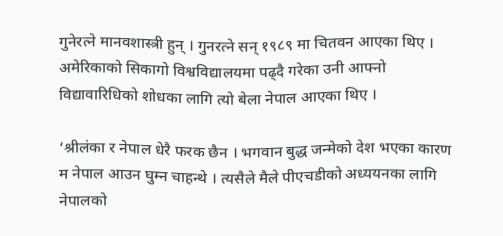गुनेरत्ने मानवशास्त्री हुन् । गुनरत्ने सन् १९८९ मा चितवन आएका थिए । अमेरिकाको सिकागो विश्वविद्यालयमा पढ्दै गरेका उनी आफ्नो विद्यावारिधिको शोधका लागि त्यो बेला नेपाल आएका थिए ।

‘श्रीलंका र नेपाल धेरै फरक छैन । भगवान बुद्ध जन्मेको देश भएका कारण म नेपाल आउन घुम्न चाहन्थे । त्यसैले मैले पीएचडीको अध्ययनका लागि नेपालको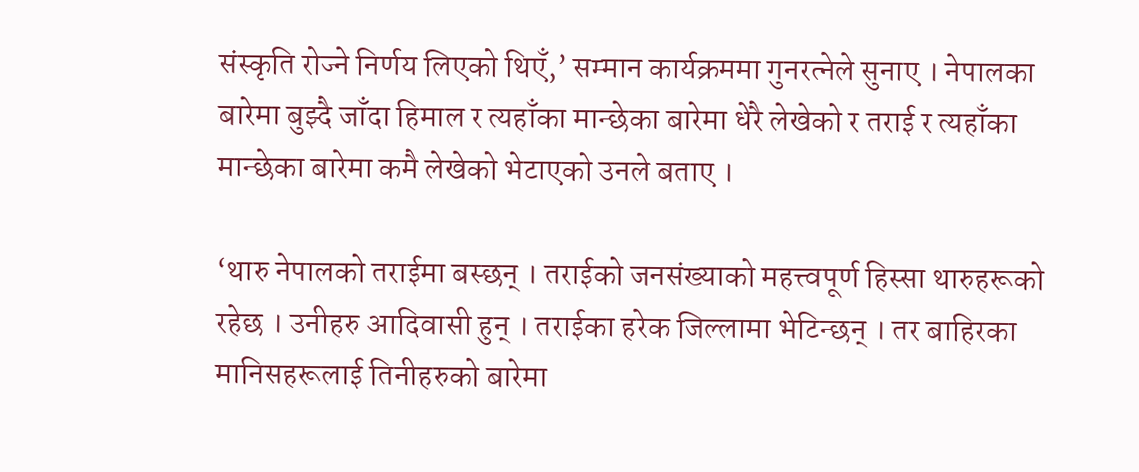संस्कृति रोज्ने निर्णय लिएको थिएँ,’ सम्मान कार्यक्रममा गुनरत्नेले सुनाए । नेपालका बारेमा बुझ्दै जाँदा हिमाल र त्यहाँका मान्छेका बारेमा धेरै लेखेको र तराई र त्यहाँका मान्छेका बारेमा कमै लेखेको भेटाएको उनले बताए ।

‘थारु नेपालको तराईमा बस्छन् । तराईको जनसंख्याको महत्त्वपूर्ण हिस्सा थारुहरूको रहेछ । उनीहरु आदिवासी हुन् । तराईका हरेक जिल्लामा भेटिन्छन् । तर बाहिरका मानिसहरूलाई तिनीहरुको बारेमा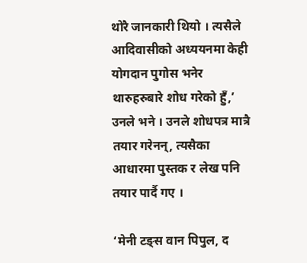थोरै जानकारी थियो । त्यसैले आदिवासीको अध्ययनमा केही योगदान पुगोस भनेर थारुहरुबारे शोध गरेको हुँ,’ उनले भने । उनले शोधपत्र मात्रै तयार गरेनन्, त्यसैका आधारमा पुस्तक र लेख पनि तयार पार्दै गए ।

‘मेनी टङ्स वान पिपुल, द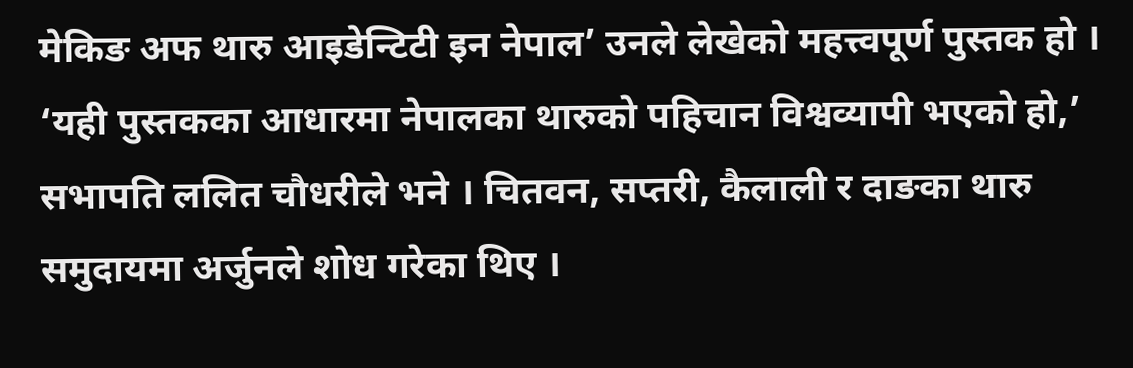मेकिङ अफ थारु आइडेन्टिटी इन नेपाल’ उनले लेखेको महत्त्वपूर्ण पुस्तक हो । ‘यही पुस्तकका आधारमा नेपालका थारुको पहिचान विश्वव्यापी भएको हो,’ सभापति ललित चौधरीले भने । चितवन, सप्तरी, कैलाली र दाङका थारु समुदायमा अर्जुनले शोध गरेका थिए ।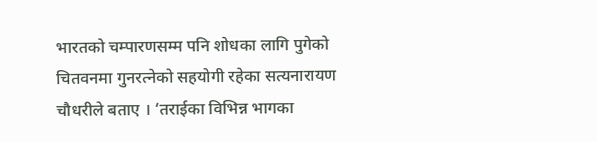भारतको चम्पारणसम्म पनि शोधका लागि पुगेको चितवनमा गुनरत्नेको सहयोगी रहेका सत्यनारायण चौधरीले बताए । ‘तराईका विभिन्न भागका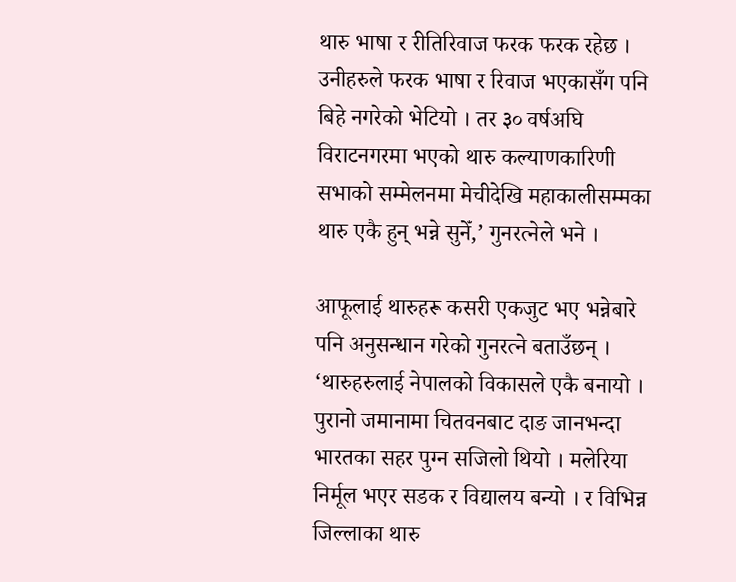थारु भाषा र रीतिरिवाज फरक फरक रहेछ । उनीहरुले फरक भाषा र रिवाज भएकासँग पनि बिहे नगरेको भेटियो । तर ३० वर्षअघि विराटनगरमा भएको थारु कल्याणकारिणी सभाको सम्मेलनमा मेचीदेखि महाकालीसम्मका थारु एकै हुन् भन्ने सुनेँ,’ गुनरत्नेले भने ।

आफूलाई थारुहरू कसरी एकजुट भए भन्नेबारे पनि अनुसन्धान गरेको गुनरत्ने बताउँछन् । ‘थारुहरुलाई नेपालको विकासले एकै बनायो । पुरानो जमानामा चितवनबाट दाङ जानभन्दा भारतका सहर पुग्न सजिलो थियो । मलेरिया निर्मूल भएर सडक र विद्यालय बन्यो । र विभिन्न जिल्लाका थारु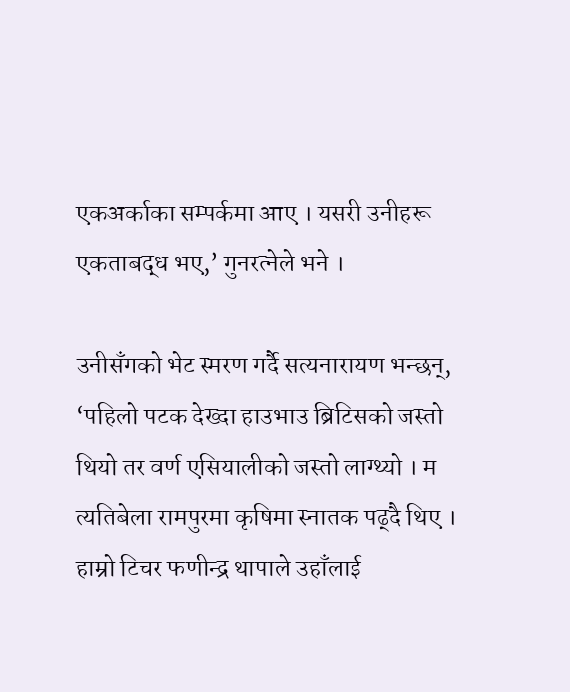एकअर्काका सम्पर्कमा आए । यसरी उनीहरू एकताबद्ध भए,’ गुनरत्नेले भने ।

उनीसँगको भेट स्मरण गर्दै सत्यनारायण भन्छन्, ‘पहिलो पटक देख्दा हाउभाउ ब्रिटिसको जस्तो थियो तर वर्ण एसियालीको जस्तो लाग्थ्यो । म त्यतिबेला रामपुरमा कृषिमा स्नातक पढ्दै थिए । हाम्रो टिचर फणीन्द्र थापाले उहाँलाई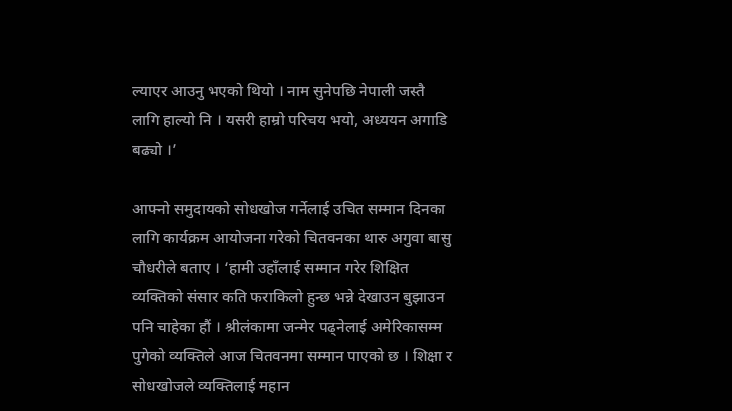ल्याएर आउनु भएको थियो । नाम सुनेपछि नेपाली जस्तै लागि हाल्यो नि । यसरी हाम्रो परिचय भयो, अध्ययन अगाडि बढ्यो ।’

आफ्नो समुदायको सोधखोज गर्नेलाई उचित सम्मान दिनका लागि कार्यक्रम आयोजना गरेको चितवनका थारु अगुवा बासु चौधरीले बताए । ‘हामी उहाँलाई सम्मान गरेर शिक्षित व्यक्तिको संसार कति फराकिलो हुन्छ भन्ने देखाउन बुझाउन पनि चाहेका हौं । श्रीलंकामा जन्मेर पढ्नेलाई अमेरिकासम्म पुगेको व्यक्तिले आज चितवनमा सम्मान पाएको छ । शिक्षा र सोधखोजले व्यक्तिलाई महान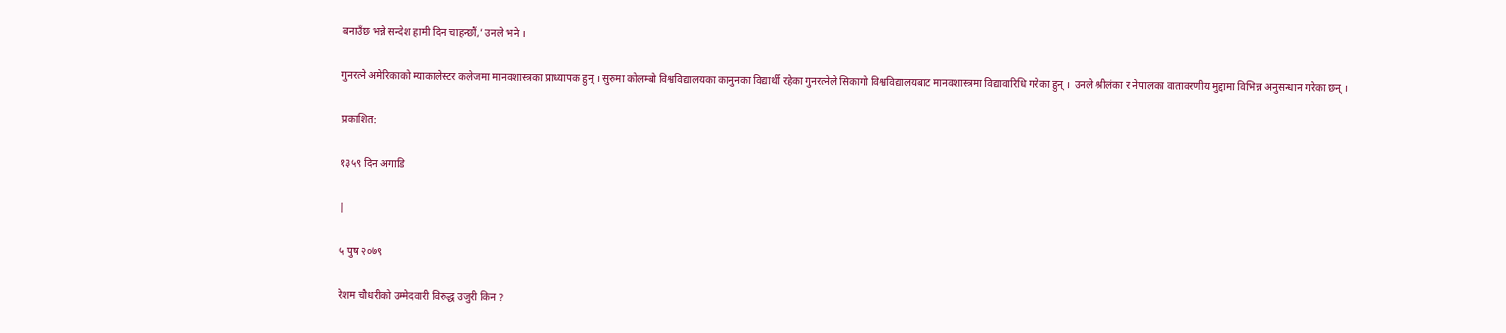बनाउँछ भन्ने सन्देश हामी दिन चाहन्छौं,’ उनले भने ।

गुनरत्ने अमेरिकाको म्याकालेस्टर कलेजमा मानवशास्त्रका प्राध्यापक हुन् । सुरुमा कोलम्बो विश्वविद्यालयका कानुनका विद्यार्थी रहेका गुनरत्नेले सिकागो विश्वविद्यालयबाट मानवशास्त्रमा विद्यावारिधि गरेका हुन् ।  उनले श्रीलंका र नेपालका वातावरणीय मुद्दामा विभिन्न अनुसन्धान गरेका छन् ।

प्रकाशित:

१३५९ दिन अगाडि

|

५ पुष २०७९

रेशम चौधरीको उम्मेदवारी विरुद्ध उजुरी किन ?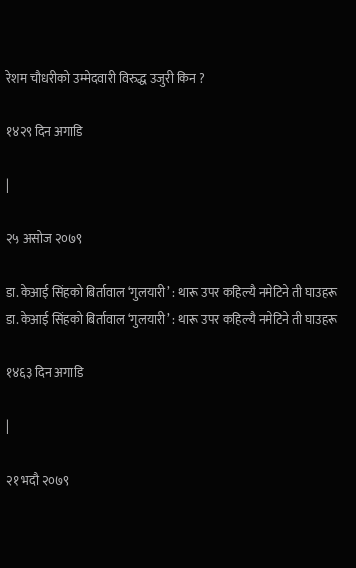रेशम चौधरीको उम्मेदवारी विरुद्ध उजुरी किन ?

१४२९ दिन अगाडि

|

२५ असोज २०७९

डा. केआई सिंहको बिर्तावाल ‘गुलयारी’ : थारू उपर कहिल्यै नमेटिने ती घाउहरू
डा. केआई सिंहको बिर्तावाल ‘गुलयारी’ : थारू उपर कहिल्यै नमेटिने ती घाउहरू

१४६३ दिन अगाडि

|

२१ भदौ २०७९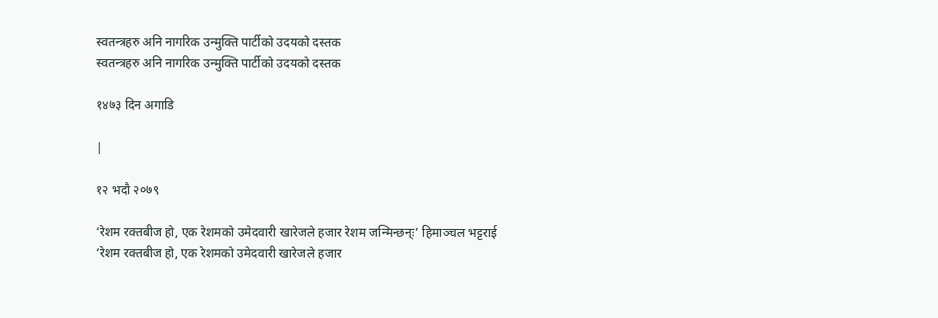स्वतन्त्रहरु अनि नागरिक उन्मुक्ति पार्टीको उदयको दस्तक
स्वतन्त्रहरु अनि नागरिक उन्मुक्ति पार्टीको उदयको दस्तक

१४७३ दिन अगाडि

|

१२ भदौ २०७९

‘रेशम रक्तबीज हो, एक रेशमको उमेदवारी खारेजले हजार रेशम जन्मिन्छन्ः’ हिमाञ्चल भट्टराई
‘रेशम रक्तबीज हो, एक रेशमको उमेदवारी खारेजले हजार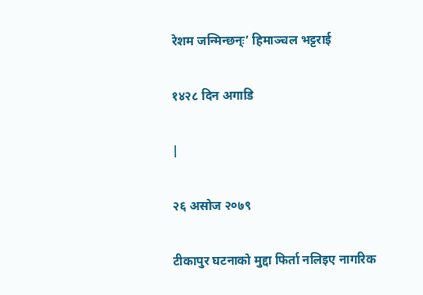रेशम जन्मिन्छन्ः’ हिमाञ्चल भट्टराई

१४२८ दिन अगाडि

|

२६ असोज २०७९

टीकापुर घटनाको मुद्दा फिर्ता नलिइए नागरिक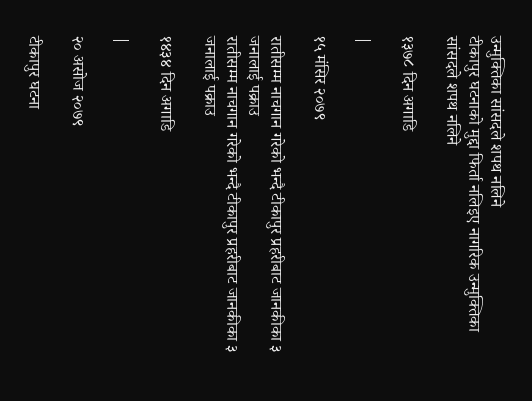उन्मुक्तिका सांसदले शपथ नलिने
टीकापुर घटनाको मुद्दा फिर्ता नलिइए नागरिक उन्मुक्तिका सांसदले शपथ नलिने

१३७८ दिन अगाडि

|

१५ मंसिर २०७९

रातीसम्म नाचगान गरेको भन्दै टीकापुर प्रहरीबाट जानकीका ३ जनालाई पक्राउ
रातीसम्म नाचगान गरेको भन्दै टीकापुर प्रहरीबाट जानकीका ३ जनालाई पक्राउ

१४३४ दिन अगाडि

|

२० असोज २०७९

टीकापुर घटना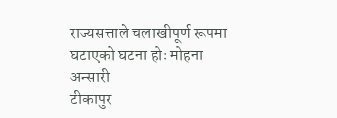राज्यसत्ताले चलाखीपूर्ण रूपमा घटाएको घटना होः मोहना अन्सारी
टीकापुर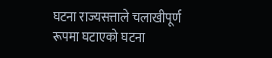घटना राज्यसत्ताले चलाखीपूर्ण रूपमा घटाएको घटना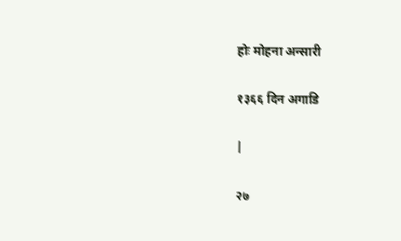होः मोहना अन्सारी

१३६६ दिन अगाडि

|

२७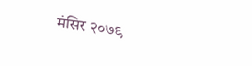मंसिर २०७९